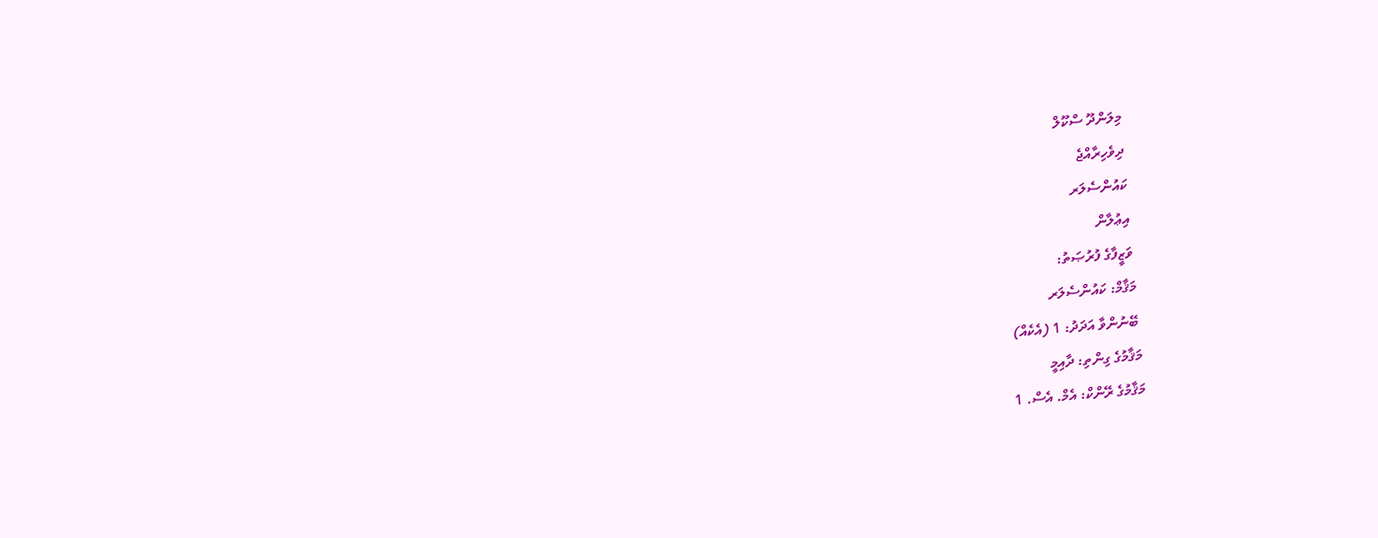މިލަންދޫ ސްކޫލް
ދިވެހިރާއްޖެ
ކައުންސެލަރ
އިޢުލާން
ވަޒީފާގެ ފުރުޞަތު:
މަޤާމް: ކައުންސެލަރ
ބޭނުންވާ އަދަދު: 1 (އެކެއް)
މަޤާމުގެ ގިންތި: ދާއިމީ
މަޤާމުގެ ރޭންކް: އެމް. އެސް. 1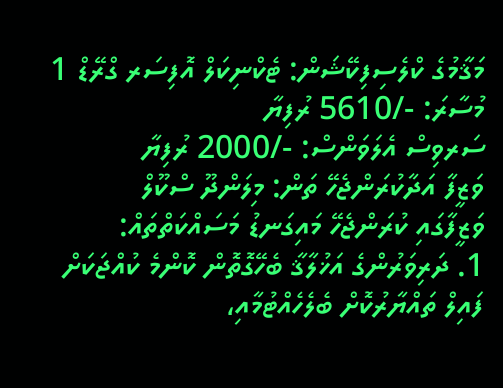މަޤާމުގެ ކްލެސިފިކޭޝަން: ޓެކްނިކަލް އޮފިސަރ ގްރޭޑް 1
މުސާރަ: -/5610 ރުފިޔާ
ސަރވިސް އެލަވަންސް: -/2000 ރުފިޔާ
ވަޒީފާ އަދާކުރަންޖެހޭ ތަން: މިލަންދޫ ސްކޫލް
ވަޒީފާގައި ކުރަންޖެހޭ މައިގަނޑު މަސައްކަތްތައް:
1. ދަރިވަރުންގެ އަޚުލާޤާ ބެހޭގޮތޮން ކޮންމެ ކުއްޖަކަށް ފައިލް ތައްޔާރުކޮށް ބެލެހެއްޓުމާއި،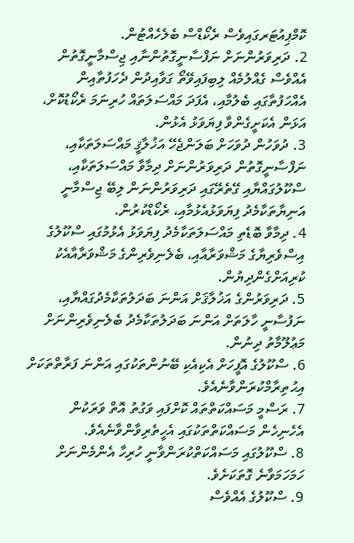ކޮމްޕިއުޓަރގައިވެސް ރެކޯޑްސް ބެލެހެއްޓުން.
2. ދަރިވަރުންނަށް ނަފްސާނީގޮތުންނާއި ޖިސްމާނީގޮތުން އެއްވެސް ގެއްލުމެއް ލިބިފައިވޭތޯ ގަވާއިދުން ދެހަފުތާއިން އެއްހަފުތާގައި ބެލުމާއި، އެފަދަ މައްސަލަތައް ހުރިނަމަ ރެކޯޑުކޮށް، އަޅަން އެކަށީގެންވާ ފިޔަވަޅު އެޅުން.
3. ދުވަހުން ދުވަހަށް ބަލަންޖެހޭ އަޚުލާޤީ މައްސަލަތަކާއި، ނަފްސާނީގޮތުން ދަރިވަރުންނަށް ދިމާވާ މައްސަލަތަކާއި، ސްކޫލުގައްޔާއި ގޭތެރޭގައި ދަރިވަރުންނަން ލިބޭ ޖިސްމާނީ އަނިޔާތަކާމެދު ފިޔަވަޅުއެޅުމާއި، ރެކޯޑްކުރުން.
4. ދިމާވާ ބޮޑެތި މައްސަލަތަކާމެދު ފިޔަވަޅު އެޅުމުގައި ސްކޫލުގެ އިސްވެރިޔާގެ މަޝްވަރާއާއި، ބެލެނިވެރިންގެ މަޝްވަރާއާއެކު ކުރިއަށްގެންދިޔުން.
5. ދަރިވަރުންގެ އަޚުލާޤަށް އަންނަ ބަދަލުތަކާމެދުގައްޔާއި، ނަފުސާނީ ހާލަތަށް އަންނަ ބަދަލުތަކާމެދު ބެލެނިވެރިންނަށް މަޢުލޫމާތު ދިނުން.
6. ސްކޫލުގެ އޮފީހަށް އެކިއެކި ބޭނުންތަކުގައި އަންނަ ފަރާތްތަކަށް އިޙުތިރާމްކުރަންވާނެއެވެ.
7. ރަސްމީ މަސައްކަތްތައް ކޮށްފައި ވަގުތު އޮތް ވަރަކުން އެހެނިހެން މަސައްކަތްތަކުގައި އެހީތެރިވާންވާނެއެވެ.
8. ސްކޫލުގައި މަސައްކަތްކުރަންވާނީ ހުރިހާ އެންމެންނަށް ހަމަހަމަވާނެ ގޮތަކަށެވެ.
9. ސްކޫލުގެ އެއްވެސް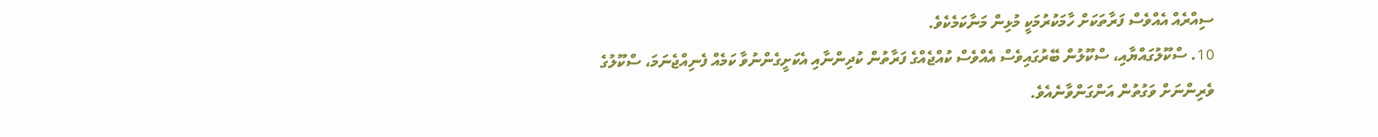ސިއްރެއް އެއްވެސް ފަރާތަކަށް ހާމަކުރުމަކީ މުޅިން މަނާކަމެކެވެ.
10. ސްކޫލުގައްޔާއި، ސްކޫލުން ބޭރުގައިވެސް އެއްވެސް ކުއްޖެއްގެ ފަރާތުން ކުދިންނާއި އެކަށީގެންނުވާ ކަމެއް ފެނިއްޖެނަމަ، ސްކޫލުގެ ވެރިންނަށް ވަގުތުން އަންގަންވާނެއެވެ.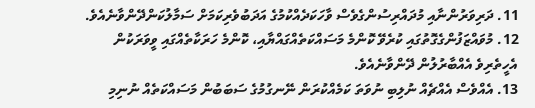11. ދަރިވަރުންނާއި މުދައްރިސުންގެވެސް ވާހަކަދެއްކުމުގެ އަދަބުވެރިކަމަށް ސަމާލުކަންދޭންވާނެއެވެ.
12. މުވައްޒަފުންގެގޮތުގައި ކުރެވޭ ކޮންމެ މަސައްކަތެއްގައްޔާއި، ކޮންމެ ހަރަކާތެއްގައި ވީވަރަކުން އެހީތެރިވެ އެއްބާރުލުން ދޭންވާނެއެވެ.
13. އެއްވެސް އެއްޗެއް ނުލިބި ނުވަތަ ކަމެއްކުރަން ނޭނގުމުގެ ސަބަބުން މަސައްކަތެއް ނުނިމި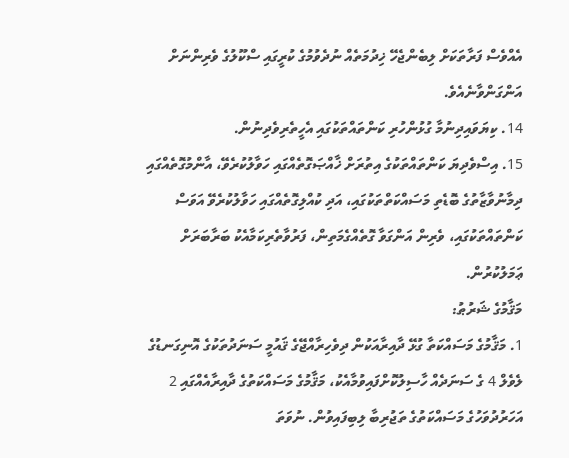އެއްވެސް ފަރާތަކަށް ލިބެންޖެހޭ ޚިދުމަތެއް ނުދެވުމުގެ ކުރީގައި ސްކޫލުގެ ވެރިންނަށް އަންގަންވާނެއެވެ.
14. ކިޔަވައިދިނުމާ ގުޅުންހުރި ކަންތައްތަކުގައި އެހީތެރިވެދިނުން.
15. އިސްވެދިޔަ ކަންތައްތަކުގެ އިތުރަށް ޚާއްޞަގޮތެއްގައި ހަވާލުކުރެވޭ، އާންމުގޮތެއްގައި ދިމާނުވާޒާތުގެ ބޮޑެތި މަސައްކަތްތަކުގައި، އަދި ކުއްލިގޮތެއްގައި ހަވާލުކުރެވޭ އަވަސް ކަންތައްތަކުގައި، ވެރިން އަންގަވާ ގޮތެއްގެމަތިން، ފަރުވާތެރިކަމާއެކު ބަރާބަރަށް ޢަމަލުކުރުން.
މަޤާމުގެ ޝަރުޠު:
1. މަޤާމުގެ މަސައްކަތާ ގުޅޭ ދާއިރާއަކުން ދިވެހިރާއްޖޭގެ ޤައުމީ ސަނަދުތަކުގެ އޮނިގަނޑުގެ ލެވެލް 4 ގެ ސަނަދެއް ހާސިލުކޮށްފައިވުމާއެކު، މަޤާމުގެ މަސައްކަތުގެ ދާއިރާއެއްގައި 2 އަހަރުދުވަހުގެ މަސައްކަތުގެ ތަޖުރިބާ ލިބިފައިވުން. ނުވަތަ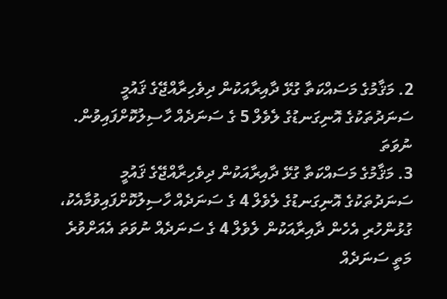2. މަޤާމުގެ މަސައްކަތާ ގުޅޭ ދާއިރާއަކުން ދިވެހިރާއްޖޭގެ ޤައުމީ ސަނަދުތަކުގެ އޮނިގަނޑުގެ ލެވެލް 5 ގެ ސަނަދެއް ހާސިލުކޮށްފައިވުން. ނުވަތަ
3. މަޤާމުގެ މަސައްކަތާ ގުޅޭ ދާއިރާއަކުން ދިވެހިރާއްޖޭގެ ޤައުމީ ސަނަދުތަކުގެ އޮނިގަނޑުގެ ލެވެލް 4 ގެ ސަނަދެއް ހާސިލުކޮށްފައިވުމާއެކު، ގުޅުންހުރި އެހެން ދާއިރާއަކުން ލެވެލް 4 ގެ ސަނަދެއް ނުވަތަ އެއަށްވުރެ މަތީ ސަނަދެއް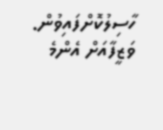ހާސިލުކޮށްފައިވުން.
ވަޒީފާއަށް އެންމެ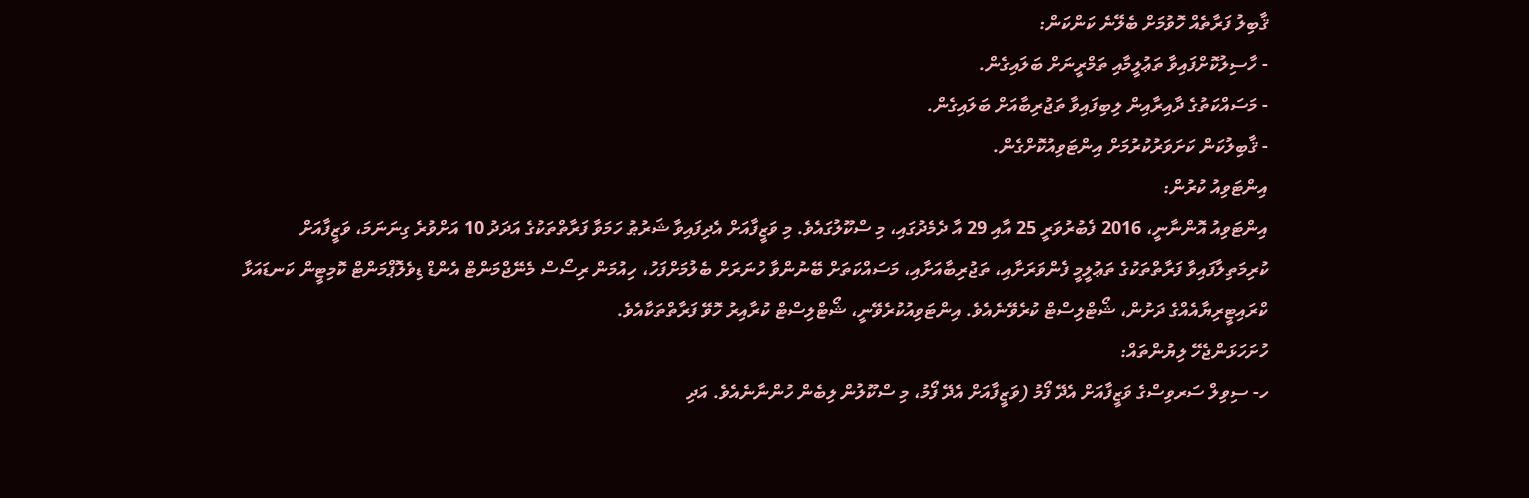ޤާބިލު ފަރާތެއް ހޮވުމަށް ބެލޭނެ ކަންކަން:
- ހާސިލުކޮށްފައިވާ ތަޢުލީމާއި ތަމްރީނަށް ބަލައިގެން.
- މަސައްކަތުގެ ދާއިރާއިން ލިބިފައިވާ ތަޖުރިބާއަށް ބަލައިގެން.
- ޤާބިލުކަން ކަށަވަރުކުރުމަށް އިންޓަވިއުކޮށްގެން.
އިންޓަވިއު ކުރުން:
އިންޓަވިއު އޮންނާނީ، 2016 ފެބުރުވަރީ 25 އާއި 29 އާ ދެމެދުގައި، މި ސްކޫލުގައެވެ. މި ވަޒީފާއަށް އެދިފައިވާ ޝަރުޠު ހަމަވާ ފަރާތްތަކުގެ އަދަދު 10 އަށްވުރެ ގިނަނަމަ، ވަޒީފާއަށް ކުރިމަތިލާފައިވާ ފަރާތްތަކުގެ ތަޢުލީމީ ފެންވަރަށާއި، ތަޖުރިބާއަށާއި، މަސައްކަތަށް ބޭނުންވާ ހުނަރަށް ބެލުމަށްފަހު، ހިއުމަން ރިސޯސް މެނޭޖްމަންޓް އެންޑް ޑިވެލޮޕްމަންޓް ކޮމިޓީން ކަނޑައަޅާ ކްރައިޓީރިޔާއެއްގެ ދަށުން، ޝޯޓްލިސްޓް ކުރެވޭނެއެވެ. އިންޓަވިއުކުރެވޭނީ، ޝޯޓްލިސްޓް ކުރާއިރު ހޮވޭ ފަރާތްތަކާއެވެ.
ހުށަހަޅަންޖެހޭ ލިޔުންތައް:
ހ- ސިވިލް ސަރވިސްގެ ވަޒީފާއަށް އެދޭ ފޯމު (ވަޒީފާއަށް އެދޭ ފޯމު، މި ސްކޫލުން ލިބެން ހުންނާނެއެވެ. އަދި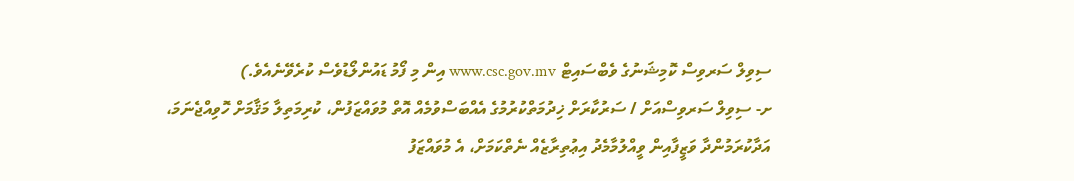ސިވިލް ސަރވިސް ކޮމިޝަނުގެ ވެބްސައިޓް www.csc.gov.mv އިން މި ފޯމު ޑައުންލޯޑުވެސް ކުރެވޭނެއެވެ.)
ށ- ސިވިލް ސަރވިސްއަށް / ސަރުކާރަށް ޚިދުމަތްކުރުމުގެ އެއްބަސްވުމެއް އޮތް މުވައްޒަފުން، ކުރިމަތިލާ މަޤާމަށް ހޮވިއްޖެނަމަ، އަދާކުރަމުންދާ ވަޒީފާއިން ވީއްލުމާމެދު އިޢުތިރާޒެއް ނެތްކަމަށް، އެ މުވައްޒަފު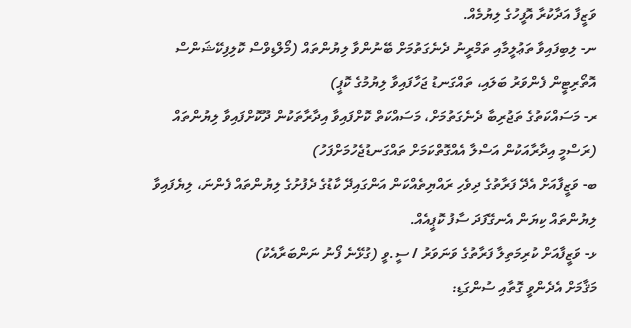ވަޒީފާ އަދާކުރާ އޮފީހުގެ ލިޔުމެއް.
ނ- ލިބިފައިވާ ތަޢުލީމާއި ތަމްރީނު ދެނެގަތުމަށް ބޭނުންވާ ލިޔުންތައް (މޯލްޑިވްސް ކޮލިފިކޭޝަންސް އޮތޯރިޓީން ފެންވަރު ބަލައި، ތައްގަނޑު ޖަހާފައިވާ ލިޔުމުގެ ކޮޕީ)
ރ- މަސައްކަތުގެ ތަޖުރިބާ ދެނެގަތުމަށް، މަސައްކަތް ކޮށްފައިވާ އިދާރާތަކުން ދޫކޮށްފައިވާ ލިޔުންތައް (ރަސްމީ އިދާރާއަކުން އަސްލާ އެއްގޮތްކަމަށް ތައްގަނޑުޖެހުމަށްފަހު)
ބ- ވަޒީފާއަށް އެދޭ ފަރާތުގެ ދިވެހި ރައްޔިތެއްކަން އަންގައިދޭ ކާޑުގެ ދެފުށުގެ ލިޔުންތައް ފެންނަ، ލިޔެފައިވާ ލިޔުންތައް ކިޔަން އެނގޭފަދަ ސާފު ކޮޕީއެއް.
ޅ- ވަޒީފާއަށް ކުރިމަތިލާ ފަރާތުގެ ވަނަވަރު / ސީ.ވީ (ގުޅޭނެ ފޯނު ނަންބަރާއެކު)
މަޤާމަށް އެދެންވީ ގޮތާއި ސުންގަޑި: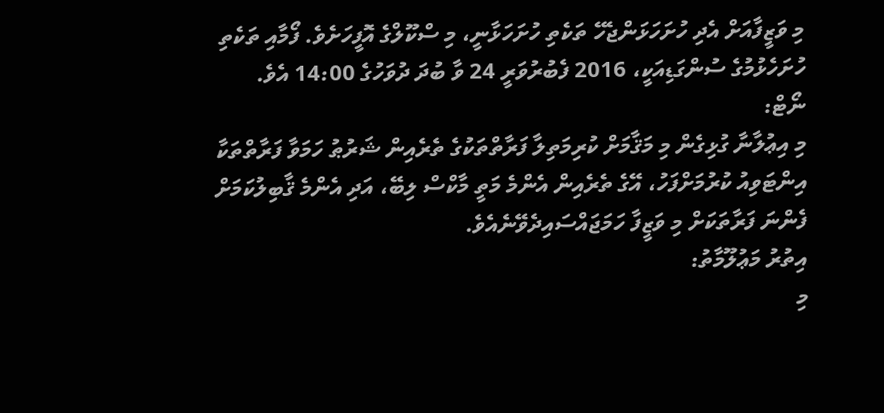މި ވަޒީފާއަށް އެދި ހުށަހަޅަންޖެހޭ ތަކެތި ހުށަހަޅާނީ، މި ސްކޫލްގެ އޮފީހަށެވެ. ފޯމާއި ތަކެތި ހުށަހެޅުމުގެ ސުންގަޑިއަކީ، 2016 ފެބުރުވަރީ 24 ވާ ބުދަ ދުވަހުގެ 14:00 އެވެ.
ނޯޓް:
މި އިޢުލާނާ ގުޅިގެން މި މަޤާމަށް ކުރިމަތިލާ ފަރާތްތަކުގެ ތެރެއިން ޝަރުޠު ހަމަވާ ފަރާތްތަކާ އިންޓަވިއު ކުރުމަށްފަހު، އޭގެ ތެރެއިން އެންމެ މަތީ މާކްސް ލިބޭ، އަދި އެންމެ ޤާބިލުކަމަށް ފެންނަ ފަރާތަކަށް މި ވަޒީފާ ހަމަޖައްސައިދެވޭނެއެވެ.
އިތުރު މަޢުލޫމާތު:
މި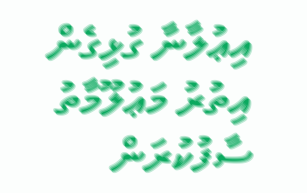އިޢުލާނާ ގުޅިގެން އިތުރު މަޢުލޫމާތު ސާފުކުރަން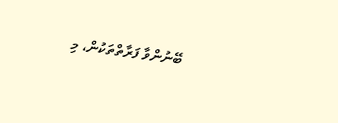ބޭނުންވާ ފަރާތްތަކުން، މި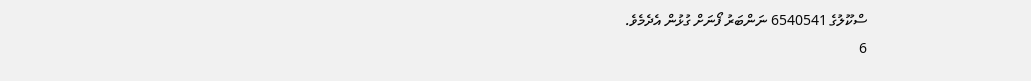ސްކޫލުގެ 6540541 ނަންބަރު ފޯނަށް ގުޅުން އެދެމެވެ.
6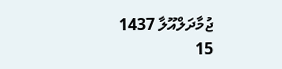ޖުމާދަލްއޫލާ 1437
15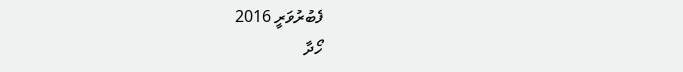ފެބުރުވަރީ 2016
ހޯދާ